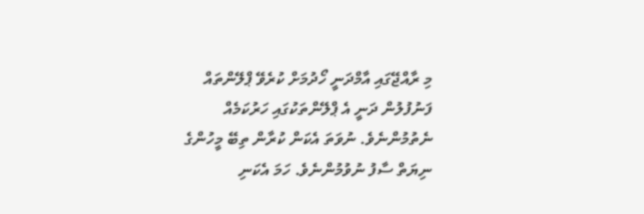މި ރާއްޖޭގައި އާމްދަނީ ހޯދުމަށް ކުރެވޭ ޕްލޭންތައް ފަނުފުލުން ދަނީ އެ ޕްލޭންތަކުގައި ހަރުކަމެއް ނެތުމުންނެވެ. ނުވަތަ އެކަން ކުރާން ތިބޭ މީހުންގެ ނިޔަތް ސާފު ނުވުމުންނެވެ. ހަމަ އެކަނި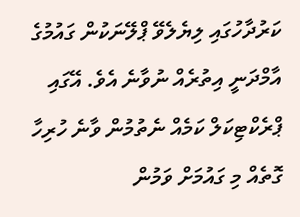ކަރުދާހުގައި ލިޔެލެވޭ ޕްލޭނަކުން ގައުމުގެ އާމްދަނީ އިތުރެއް ނުވާނެ އެވެ. އޭގައި ޕްރެކްޓިކަލް ކަމެއް ނެތުމުން ވާނެ ހުރިހާ ގޮތެއް މި ގައުމަށް ވަމުން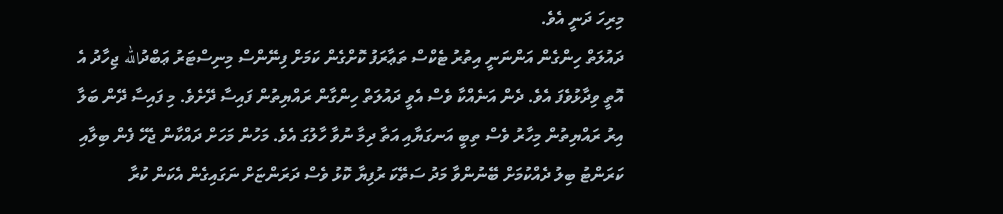މިރިހަ ދަނީ އެވެ.
ދައުލަތް ހިންގެން އަންނަނީ އިތުރު ޓެކްސް ތަޢާރަފު ކޮށްގެން ކަމަށް ފިނޭންސް މިނިސްޓަރު ޢަބްދުالله ޖިހާދު އެ އޮތީ ވިދާޅުވެފަ އެވެ. ދެން އަނެއްކާ ވެސް އެވީ ދައުލަތް ހިންގާން ރައްޔިތުން ފައިސާ ދޭށެވެ. މި ފައިސާ ދޭން ބަލާ އިރު ރައްޔިތުން މިހާރު ވެސް ތިބީ އަނގަޔާއި އަތާ ދިމާ ނުވާ ހާލުގަ އެވެ. މަހުން މަހަށް ދައްކާން ޖެހޭ ފެން ބިލާއި ކަރަންޓު ބިލު ދެއްކުމަށް ބޭނުންވާ މަދު ސަތޭކަ ރުފިޔާ ކޮޅު ވެސް ދަރަންޏަށް ނަގައިގެން އެކަން ކުރާ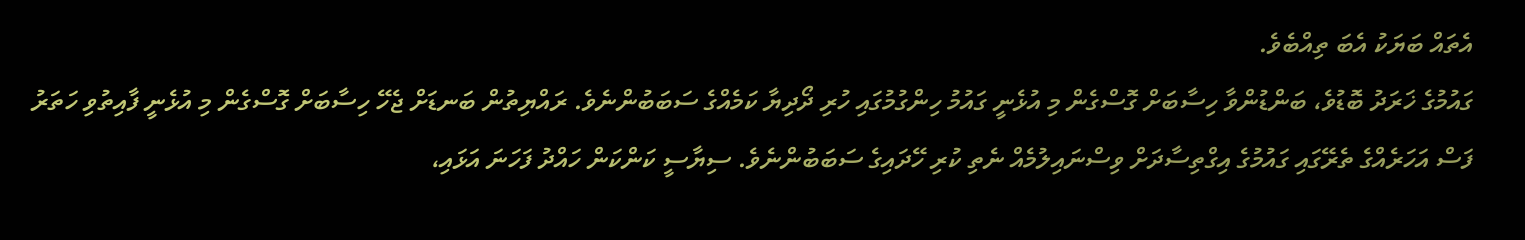އެތައް ބަޔަކު އެބަ ތިއްބެވެ.
ގައުމުގެ ޚަރަދު ބޮޑުވެ، ބަންޑުންވާ ހިސާބަށް ގޮސްގެން މި އުޅެނީ ގައުމު ހިންގުމުގައި ހުރި ދޯދިޔާ ކަމެއްގެ ސަބަބުންނެވެ. ރައްޔިތުން ބަނޑަށް ޖެހޭ ހިސާބަށް ގޮސްގެން މި އުޅެނީ ފާއިތުވި ހަތަރު ފަސް އަހަރެއްގެ ތެރޭގައި ގައުމުގެ އިގްތިސާދަށް ވިސްނައިލުމެއް ނެތި ކުރި ހޭދައިގެ ސަބަބުންނެވެ. ސިޔާސީ ކަންކަން ހައްދު ފަހަނަ އަޅައި،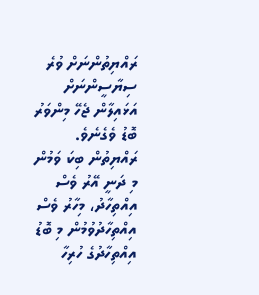ރައްޔިތުންނަށް ވުރެ ސިޔާސީންނަށް އަޅައިލާން ޖެހޭ މިންވަރު ބޮޑު ވެގެނެވެ. ރައްޔިތުން ބިކަ ވަމުން މި ދަނީ އޭރު ވެސް އިއްތިހާދު، މިހާރު ވެސް އިއްތިހާދުވުމުން މި ބޮޑު އިއްތިހާދުގެ ހުރިހާ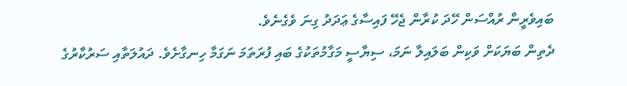ބައިވެރީން ރުއްސަން ހޭދަ ކުރާން ޖެހޭ ފައިސާގެ ޢަދަދު ގިނަ ވެގެނެވެ.
ދެތިން ބަޔަކަށް ވަކިން ބަލައިލާ ނަމަ، ސިޔާސީ މަގާމުތަކުގެ ބައި ފުރަތަމަ ނަގަމާ ހިނގާށެވެ. ދައުލަތާއި ސަރުކާރުގެ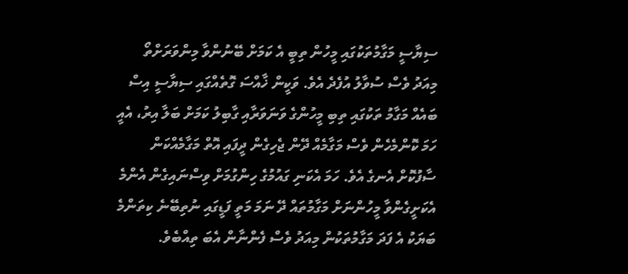ސިޔާސީ މަގާމުތަކުގައި މީހުން ތިބީ އެ ކަމަށް ބޭނުންވާ މިންވަރަށްތޯ މިއަދު ވެސް ސުވާލު އުފެދެ އެވެ. ވަކީން ޚާއްސަ ގޮތެއްގައި ސިޔާސީ އިސް ބައެއް މަގާމު ތަކުގައި ތިބި މީހުންގެ ވަނަވަރާއި ގާބިލު ކަމަށް ބަލާ އިރު، އެއީ ހަމަ ކޮންމެހެން ވެސް މަގާމެއް ދޭން ޖެހިގެން ދީފައި އޮތް މަގާމެއްކަން ސާފުކޮށް އެނގެ އެވެ. ހަމަ އެކަނި ގައުމުގެ ހިންގުމަށް ވިސްނައިގެން އެންމެ އެކަށީގެންވާ މީހުންނަށް މަގާމުތައް ދޭ ނަމަ މަތީ ފަޑީގައި ނުތިބޭނެ ކިތަންމެ ބަޔަކު އެ ފަދަ މަގާމުތަކުން މިއަދު ވެސް ފެންނާން އެބަ ތިއްބެވެ.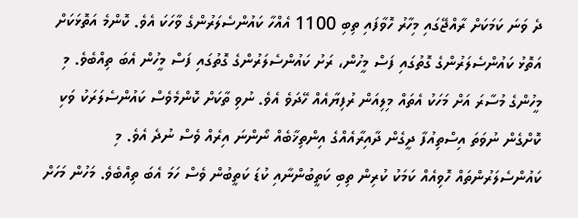ދެ ވަނަ ކަމަކަށް ރާއްޖޭގައި މިހާރު ހޮވާފައި ތިބި 1100 އެއްހާ ކައުންސެލަރުންގެ ވާހަކަ އެވެ. ކޮންމެ އަތޮޅަކަށް އަތޮޅު ކައުންސެލަރުންގެ ގޮތުގައި ފަސް މީހުން، ރަށު ކައުންސެލަރުންގެ ގޮތުގައި ފަސް މީހުން އެބަ ތިއްބެވެ. މި މީހުންގެ މުސާރަ އަށް މަހަކު އެތައް މިލިއަން ރުފިޔާއެއް ހޭދަވެ އެވެ. ނުވި ތާކަށް ކޮންމެވެސް ކައުންސެލަރަކު ވަކި ކޮށްގެން ނުވަތަ އިސްތިއުފާ ދީގެން ދާއިރާއެއްގެ އިންތިޚާބެއް ނޯންނަ އިރެއް ވެސް ނުދެ އެވެ. މި ކައުންސެލަރުންތައް ހޮވިއެއް ކަމަކު ކުރިން ތިބި ކަތީބުންނާއި ކުޑަ ކަތީބުން ވެސް ހަމަ އެބަ ތިއްބެވެ. މަހުން މަހަށް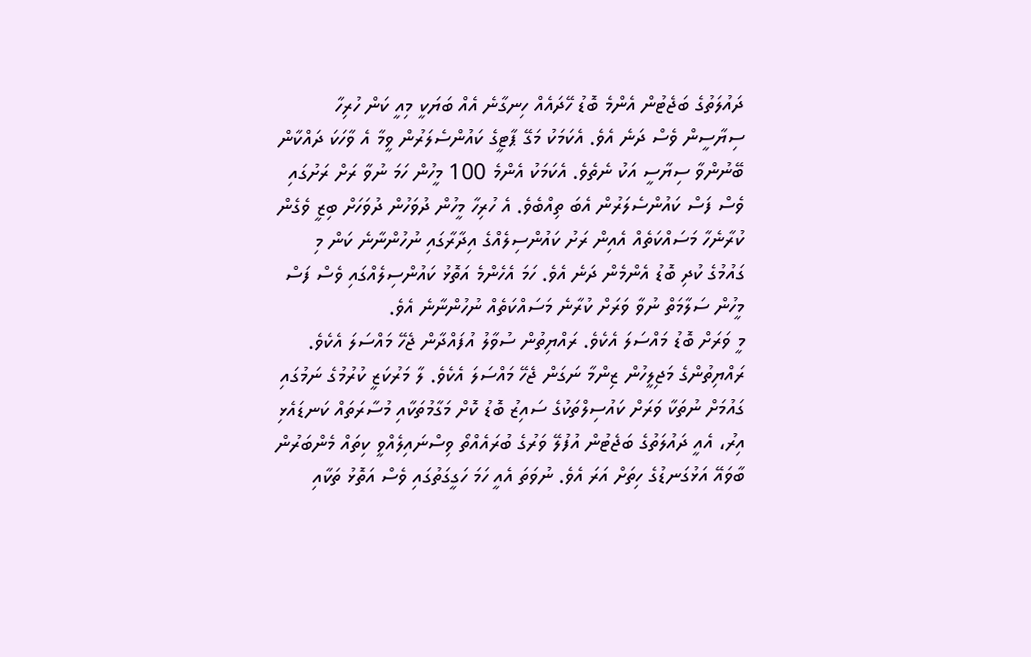ދައުލަތުގެ ބަޖެޓުން އެންމެ ބޮޑު ހޭދައެއް ހިނގާނެ އެއް ބަޔަކީ މިއީ ކަން ހުރިހާ ސިޔާސީން ވެސް ދަނެ އެވެ. އެކަމަކު މަގޭ ޕާޓީގެ ކައުންސެލަރުން ވީމާ އެ ވާހަކަ ދައްކާން ބޭނުންވާ ސިޔާސީ އަކު ނެތެވެ. އެކަމަކު އެންމެ 100 މީހުން ހަމަ ނުވާ ރަށް ރަށުގައި ވެސް ފަސް ކައުންސެލަރުން އެބަ ތިއްބެވެ. އެ ހުރިހާ މީހުން ދުވަހުން ދުވަހަށް ބިޒީ ވެގެން ކުރާނެހާ މަސައްކަތެއް އެއިން ރަށު ކައުންސިލެއްގެ އިދާރާގައި ނުހުންނާނެ ކަން މި ގައުމުގެ ކުދި ބޮޑު އެންމެން ދަނެ އެވެ. ހަމަ އެހެންމެ އަތޮޅު ކައުންސިލެއްގައި ވެސް ފަސް މީހުން ސަލާމަތް ނުވާ ވަރަށް ކުރާނެ މަސައްކަތެއް ނުހުންނާނެ އެވެ.
މީ ވަރަށް ބޮޑު މައްސަލަ އެކެވެ. ރައްޔިތުން ސުވާލު އުފައްދާން ޖެހޭ މައްސަލަ އެކެވެ. ރައްޔިތުންގެ މަޖިލީހުން ޒިންމާ ނަގަން ޖެހޭ މައްސަލަ އެކެވެ. ލާ މަރުކަޒީ ކުރުމުގެ ނަމުގައި ގައުމަށް ނުތަކާ ވަރަށް ކައުސިލްތަކުގެ ސައިޒު ބޮޑު ކޮށް މަގާމުތަކާއި މުސާރަތައް ކަނޑައެޅި އިރު، އެއީ ދައުލަތުގެ ބަޖެޓުން އުފުލޭ ވަރުގެ ބުރައެއްތޯ ވިސްނައިލެއްވީ ކިތައް މެންބަރުން ބާވައޭ އަޅުގަނޑުގެ ހިތަށް އަރަ އެވެ. ނުވަތަ އެއީ ހަމަ ހަގީގަތުގައި ވެސް އަތޮޅު ތަކާއި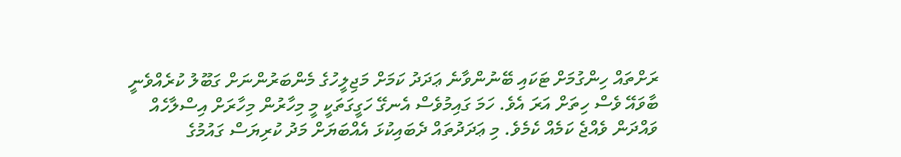ރަށްތައް ހިންގުމަށް ޓަކައި ބޭނުންވާނެ ޢަދަދު ކަމަށް މަޖިލީހުގެ މެންބަރުންނަށް ގަބޫލު ކުރެއްވެނީ ބާވައޭ ވެސް ހިތަށް އަރަ އެވެ. ހަމަ ގައިމުވެސް އެނގޭ ހަގީގަތަކީ މީ މިހާރުން މިހާރަށް އިސްލާހެއް ވައްދަން ވެއްޖެ ކަމެއް ކެމެވެ. މި ޢަދަދުތައް ދެބައިކުޅަ އެއްބަޔަށް މަދު ކުރިޔަސް ގައުމުގެ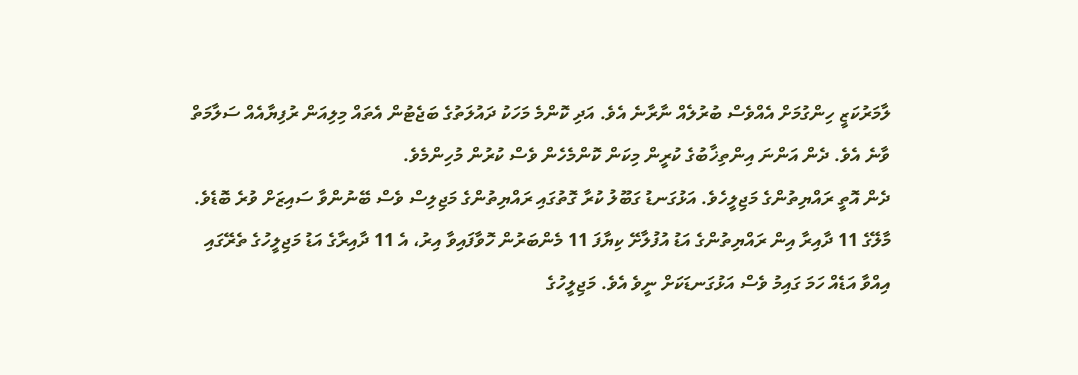ލާމަރުކަޒީ ހިންގުމަށް އެއްވެސް ބުރުލެއް ނާރާނެ އެވެ. އަދި ކޮންމެ މަހަކު ދައުލަތުގެ ބަޖެޓުން އެތައް މިލިއަން ރުފިޔާއެއް ސަލާމަތް ވާނެ އެވެ. ދެން އަންނަ އިންތިޚާބުގެ ކުރީން މިކަން ކޮންމެހެން ވެސް ކުރުން މުހިންމެވެ.
ދެން އޮތީ ރައްޔިތުންގެ މަޖިލީހެވެ. އަޅުގަނޑު ގަބޫލު ކުރާ ގޮތުގައި ރައްޔިތުންގެ މަޖިލިސް ވެސް ބޭނުންވާ ސައިޒަށް ވުރެ ބޮޑެވެ. މާލޭގެ 11 ދާއިރާ އިން ރައްޔިތުންގެ އަޑު އުފުލާށޭ ކިޔާފަ 11 މެންބަރުން ހޮވާފައިވާ އިރު، އެ 11 ދާއިރާގެ އަޑު މަޖިލީހުގެ ތެރޭގައި އިއްވާ އަޑެއް ހަމަ ގައިމު ވެސް އަޅުގަނޑަކަށް ނީވެ އެވެ. މަޖިލީހުގެ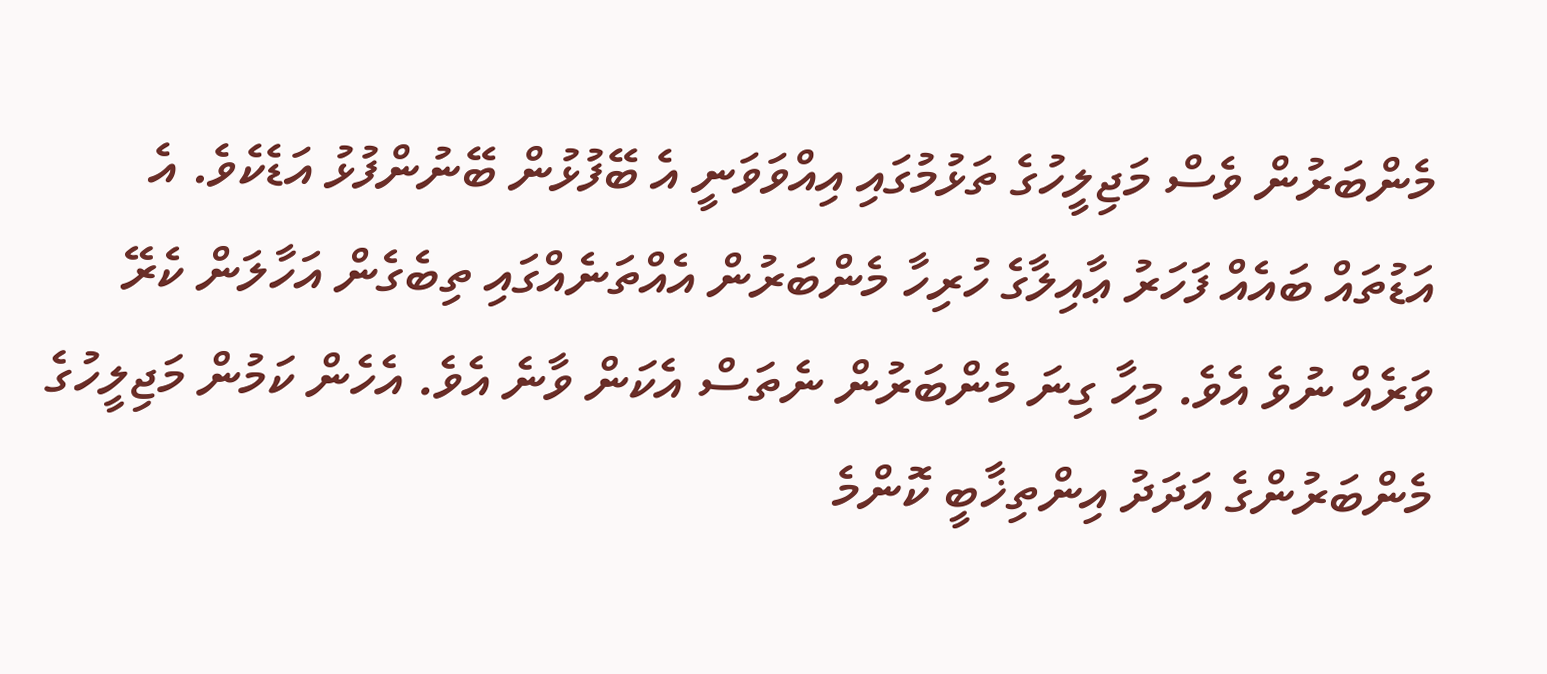މެންބަރުން ވެސް މަޖިލީހުގެ ތަޅުމުގައި އިއްވަވަނީ އެ ބޭފުޅުން ބޭނުންފުޅު އަޑެކެވެ. އެ އަޑުތައް ބައެއް ފަހަރު ޢާއިލާގެ ހުރިހާ މެންބަރުން އެއްތަނެއްގައި ތިބެގެން އަހާލަން ކެރޭ ވަރެއް ނުވެ އެވެ. މިހާ ގިނަ މެންބަރުން ނެތަސް އެކަން ވާނެ އެވެ. އެހެން ކަމުން މަޖިލީހުގެ މެންބަރުންގެ އަދަދު އިންތިޚާބީ ކޮންމެ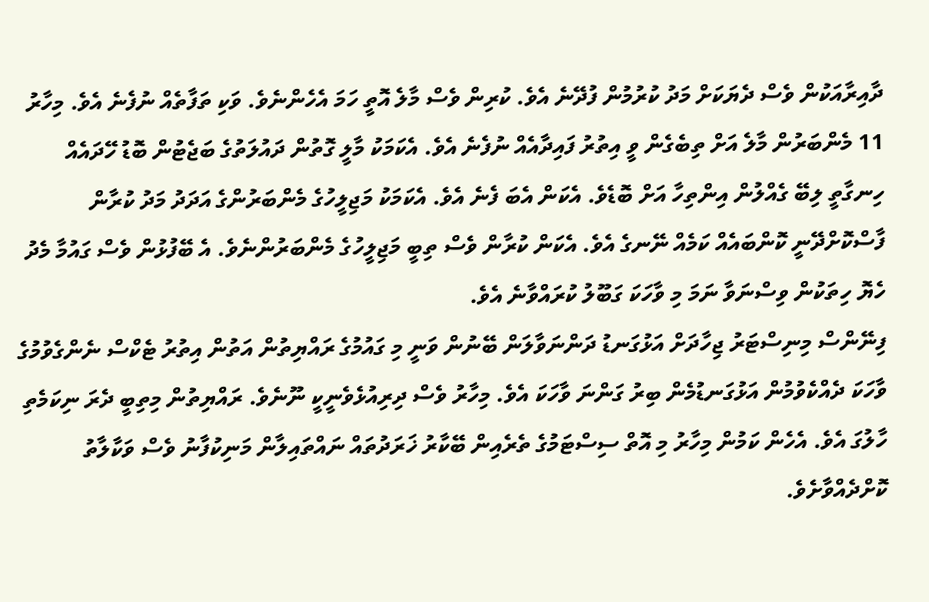ދާއިރާއަކުން ވެސް ދެޔަކަށް މަދު ކުރުމުން ފުދޭނެ އެވެ. ކުރިން ވެސް މާލެ އޮތީ ހަމަ އެހެންނެވެ. ވަކި ތަފާތެއް ނުފެނެ އެވެ. މިހާރު 11 މެންބަރުން މާލެ އަށް ތިބެގެން ވީ އިތުރު ފައިދާއެއް ނުފެނެ އެވެ. އެކަމަކު މާލީ ގޮތުން ދައުލަތުގެ ބަޖެޓުން ބޮޑު ހޭދައެއް ހިނގާތީ ލިބޭ ގެއްލުން އިންތިހާ އަށް ބޮޑެވެ. އެކަން އެބަ ފެނެ އެވެ. އެކަމަކު މަޖިލީހުގެ މެންބަރުންގެ އަދަދު މަދު ކުރާން ފާސްކޮށްދޭނީ ކޮންބައެއް ކަމެއް ނޭނގެ އެވެ. އެކަން ކުރާން ވެސް ތިބީ މަޖިލީހުގެ މެންބަރުންނެވެ. އެ ބޭފުޅުން ވެސް ގައުމާ މެދު ހެޔޮ ހިތަކުން ވިސްނަވާ ނަމަ މި ވާހަކަ ގަބޫލު ކުރައްވާނެ އެވެ.
ފިނޭންސް މިނިސްޓަރު ޖިހާދަށް އަޅުގަނޑު ދަންނަވާލަން ބޭނުން ވަނީ މި ގައުމުގެ ރައްޔިތުން އަތުން އިތުރު ޓެކްސް ނެންގެވުމުގެ ވާހަކަ ދެއްކެވުމުން އަޅުގަނޑުމެން ބިރު ގަންނަ ވާހަކަ އެވެ. މިހާރު ވެސް ދިރިއުޅެވެނީކީ ނޫނެވެ. ރައްޔިތުން މިތިބީ ދެރަ ނިކަމެތި ހާލުގަ އެވެ. އެހެން ކަމުން މިހާރު މި އޮތް ސިސްޓަމުގެ ތެރެއިން ބޭކާރު ޚަރަދުތައް ނައްތައިލާން މަނިކުފާނު ވެސް ވަކާލާތު ކޮށްދެއްވާށެވެ.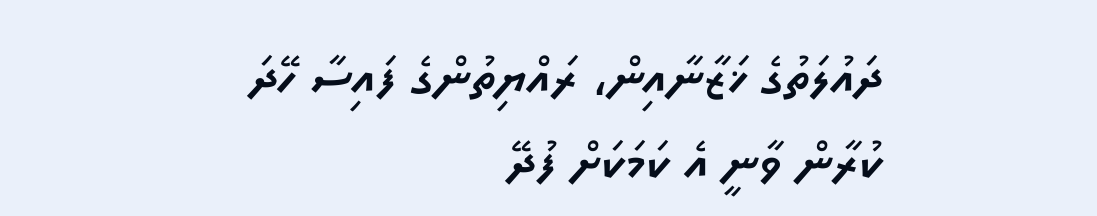ދައުލަތުގެ ޚަޒާނާއިން، ރައްޔިތުންގެ ފައިސާ ހޭދަ ކުރާން ވާނީ އެ ކަމަކަށް ފުދޭ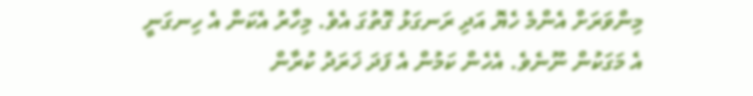މިންވަރަށް އެންމެ ހެޔޮ އަދި ރަނގަޅު ގޮތުގަ އެވެ. މިހާރު އެކަން އެ ހިނގަނީ އެ މަގަކުން ނޫނެވެ. އެހެން ކަމުން އެ ފަދަ ޚަރަދު ކުރާން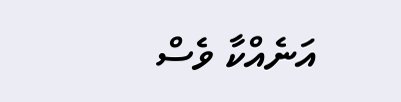އަނެއްކާ ވެސް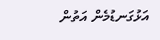އަޅުގަނޑުމެން އަތުން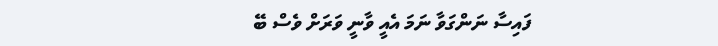ފައިސާ ނަންގަވާ ނަމަ އެއީ ވާނީ ވަރަށް ވެސް ބޭ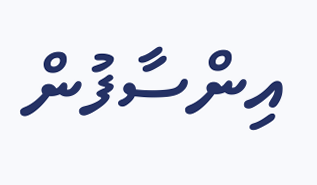އިންސާފުން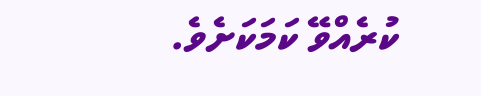ކުރެއްވޭ ކަމަކަށެވެ.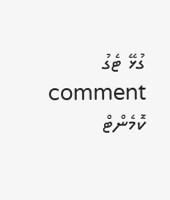ގުޅޭ ޓެގު
comment ކޮމެންޓް